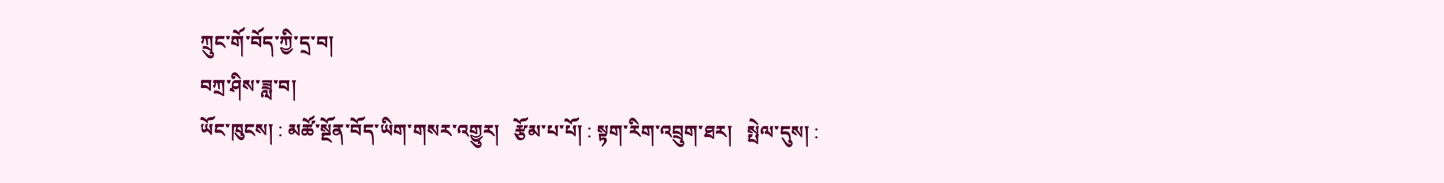ཀྲུང་གོ་བོད་ཀྱི་དྲ་བ།
བཀྲ་ཤིས་ཟླ་བ།
ཡོང་ཁུངས། : མཚོ་སྔོན་བོད་ཡིག་གསར་འགྱུར།   རྩོམ་པ་པོ། : སྟག་རིག་འབྲུག་ཐར།   སྤེལ་དུས། :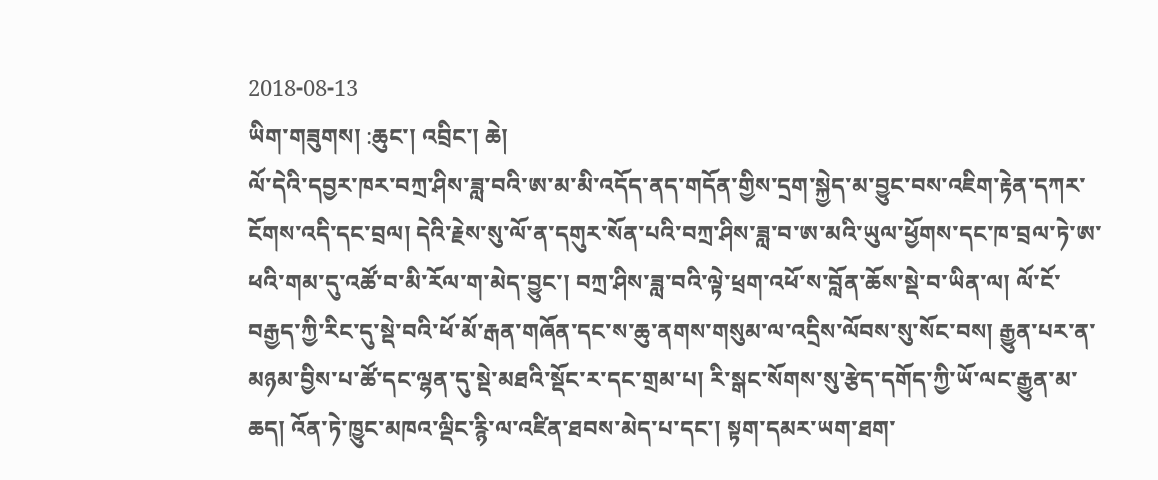2018-08-13
ཡིག་གཟུགས། :ཆུང་། འབྲིང་། ཆེ།
ལོ་དེའི་དབྱར་ཁར་བཀྲ་ཤིས་ཟླ་བའི་ཨ་མ་མི་འདོད་ནད་གདོན་གྱིས་དྲག་སྐྱེད་མ་བྱུང་བས་འཇིག་རྟེན་དཀར་ངོགས་འདི་དང་བྲལ། དེའི་རྗེས་སུ་ལོ་ན་དགུར་སོན་པའི་བཀྲ་ཤིས་ཟླ་བ་ཨ་མའི་ཡུལ་ཕྱོགས་དང་ཁ་བྲལ་ཏེ་ཨ་ཕའི་གམ་དུ་འཚོ་བ་མི་རོལ་ག་མེད་བྱུང་། བཀྲ་ཤིས་ཟླ་བའི་ལྟེ་ཕྲག་འཕོ་ས་བློན་ཆོས་སྡེ་བ་ཡིན་ལ། ལོ་ངོ་བརྒྱད་ཀྱི་རིང་དུ་སྡེ་བའི་ཕོ་མོ་རྒན་གཞོན་དང་ས་ཆུ་ནགས་གསུམ་ལ་འདྲིས་ལོབས་སུ་སོང་བས། རྒྱུན་པར་ན་མཉམ་བྱིས་པ་ཚོ་དང་ལྷན་དུ་སྡེ་མཐའི་སྡོང་ར་དང་གྲམ་པ། རི་སྒང་སོགས་སུ་རྩེད་དགོད་ཀྱི་ཡོ་ལང་རྒྱུན་མ་ཆད། འོན་ཏེ་ཁྱུང་མཁའ་ལྡིང་རྙི་ལ་འཛིན་ཐབས་མེད་པ་དང་། སྟག་དམར་ཡག་ཐག་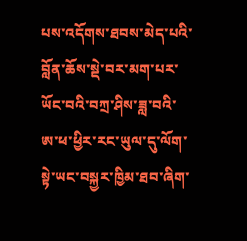པས་འདོགས་ཐབས་མེད་པའི་བློན་ཆོས་སྡེ་བར་མག་པར་ཡོང་བའི་བཀྲ་ཤིས་ཟླ་བའི་ཨ་ཕ་ཕྱིར་རང་ཡུལ་དུ་ལོག་སྟེ་ཡང་བསྐྱར་ཁྱིམ་ཐབ་ཞིག་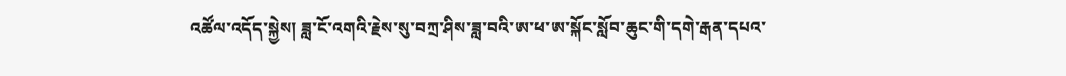འཚོལ་འདོད་སྐྱེས། ཟླ་ངོ་འགའི་རྗེས་སུ་བཀྲ་ཤིས་ཟླ་བའི་ཨ་ཕ་ཨ་སྐོང་སློབ་ཆུང་གི་དགེ་རྒན་དཔའ་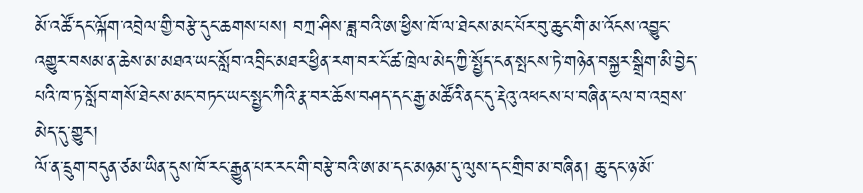མོ་འཚོ་དང་ལྐོག་འབྲེལ་གྱི་བརྩེ་དུང་ཆགས་པས། བཀྲ་ཤིས་ཟླ་བའི་ཨ་ཕྱིས་ཁོ་ལ་ཐེངས་མང་པོར་བུ་ཆུང་གི་མ་འོངས་འབྱུང་འགྱུར་བསམ་ན་ཆེས་མ་མཐའ་ཡང་སློབ་འབྲིང་མཐར་ཕྱིན་རག་བར་ངོ་ཚ་ཁྲེལ་མེད་ཀྱི་སྤྱོད་ངན་སྤངས་ཏེ་གཉེན་བསྐྱར་སྒྲིག་མི་བྱེད་པའི་ཁ་ཏ་སློབ་གསོ་ཐེངས་མང་བཏང་ཡང་སྤྱང་ཀིའི་རྣ་བར་ཆོས་བཤད་དང་རྒྱ་མཚོའི་ནང་དུ་རྡེའུ་འཕངས་པ་བཞིན་ངལ་བ་འབྲས་མེད་དུ་གྱུར།
ལོ་ན་དྲུག་བདུན་ཙམ་ཡིན་དུས་ཁོ་རང་རྒྱུན་པར་རང་གི་བརྩེ་བའི་ཨ་མ་དང་མཉམ་དུ་ལུས་དང་གྲིབ་མ་བཞིན། ཆུ་དང་ཉ་མོ་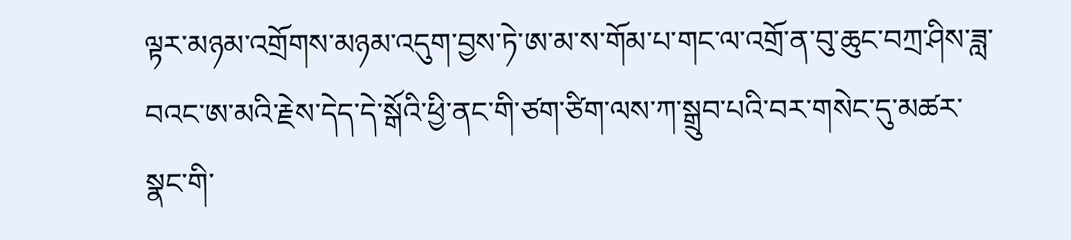ལྟར་མཉམ་འགྲོགས་མཉམ་འདུག་བྱས་ཏེ་ཨ་མ་ས་གོམ་པ་གང་ལ་འགྲོ་ན་བུ་ཆུང་བཀྲ་ཤིས་ཟླ་བའང་ཨ་མའི་རྗེས་དེད་དེ་སྒོའི་ཕྱི་ནང་གི་ཙག་ཙིག་ལས་ཀ་སྒྲུབ་པའི་བར་གསེང་དུ་མཚར་སྣང་གི་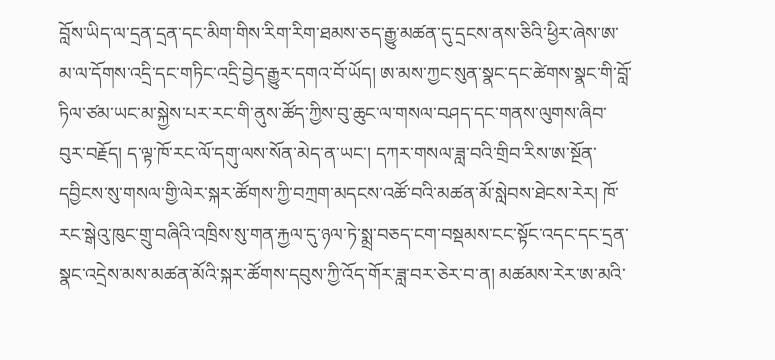བློས་ཡིད་ལ་དྲན་དྲན་དང་མིག་གིས་རིག་རིག་ཐམས་ཅད་རྒྱུ་མཚན་དུ་དྲངས་ནས་ཅིའི་ཕྱིར་ཞེས་ཨ་མ་ལ་དོགས་འདྲི་དང་གཏིང་འདྲི་བྱེད་རྒྱུར་དགའ་བོ་ཡོད། ཨ་མས་ཀྱང་སུན་སྣང་དང་ཚེགས་སྣང་གི་བློ་ཏིལ་ཙམ་ཡང་མ་སྐྱེས་པར་རང་གི་ནུས་ཚོད་ཀྱིས་བུ་ཆུང་ལ་གསལ་བཤད་དང་གནས་ལུགས་ཞིབ་བུར་བརྗོད། ད་ལྟ་ཁོ་རང་ལོ་དགུ་ལས་སོན་མེད་ན་ཡང་། དཀར་གསལ་ཟླ་བའི་གྲིབ་རིས་ཨ་སྔོན་དབྱིངས་སུ་གསལ་གྱི་ལེར་སྐར་ཚོགས་ཀྱི་བཀྲག་མདངས་འཚོ་བའི་མཚན་མོ་སླེབས་ཐེངས་རེར། ཁོ་རང་སྒེའུ་ཁུང་གྲུ་བཞིའི་འཁྲིས་སུ་གན་རྐྱལ་དུ་ཉལ་ཏེ་སྨྲ་བཅད་ངག་བསྡམས་ངང་སྟོང་འདང་དང་དྲན་སྣང་འདྲེས་མས་མཚན་མོའི་སྐར་ཚོགས་དབུས་ཀྱི་འོད་གོར་ཟླ་བར་ཅེར་བ་ན། མཚམས་རེར་ཨ་མའི་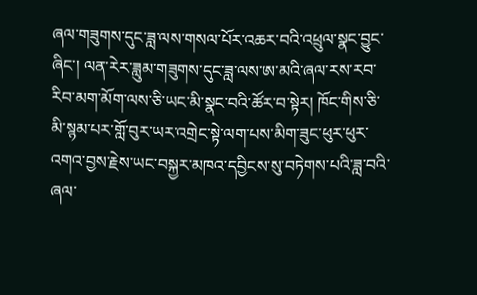ཞལ་གཟུགས་དུང་ཟླ་ལས་གསལ་པོར་འཆར་བའི་འཕྲུལ་སྣང་བྱུང་ཞིང་། ལན་རེར་ཟླུམ་གཟུགས་དུང་ཟླ་ལས་ཨ་མའི་ཞལ་རས་རབ་རིབ་མག་མོག་ལས་ཅི་ཡང་མི་སྣང་བའི་ཚོར་བ་སྟེར། ཁོང་གིས་ཅི་མི་སྙམ་པར་གློ་བུར་ཡར་འགྲེང་སྟེ་ལག་པས་མིག་ཟུང་ཕུར་ཕུར་འགའ་བྱས་རྗེས་ཡང་བསྐྱར་མཁའ་དབྱིངས་སུ་བཏེགས་པའི་ཟླ་བའི་ཞལ་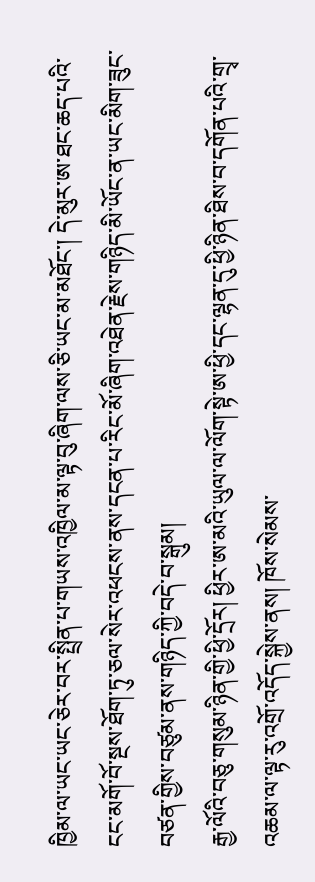ཁྱིམ་ལ་ཡང་ཡང་ཅེར་བར་སྤྲིན་པ་གཡས་འཁྱིལ་མ་ལྟ་བུ་ཞིག་ལས་ཅི་ཡང་མ་མཐོང་། དེ་མུར་ཨ་ཐང་ཆད་པའི་ངང་མགོ་བོ་སྔས་ཐོག་ཏུ་ཅལ་སེར་འཕངས་ནས་དངན་པ་རིང་མོ་ཞིག་འཐེན་རྗེས་གཉིད་མི་ཡོང་ན་ཡང་མིག་ཟུང་བཙན་གྱིས་བཙུམ་ནས་གཉིད་ཀྱི་བདེ་བ་སྒུམ།
རྒྱ་ལོའི་བཅུ་གསུམ་ཉིན་གྱི་ཕྱི་དྲོར། ཕྱིར་ཨ་མའི་ཡུལ་ལ་ལོག་སྟེ་ཨ་ཕྱི་དང་ལྷན་དུ་ཕྱི་ཉིན་ཐིས་བ་དགོན་པའི་གྲྭ་འཆམ་ལ་ལྟ་རུ་འགྲོ་འདོད་སྐྱེས་ནས། ཁོས་སེམས་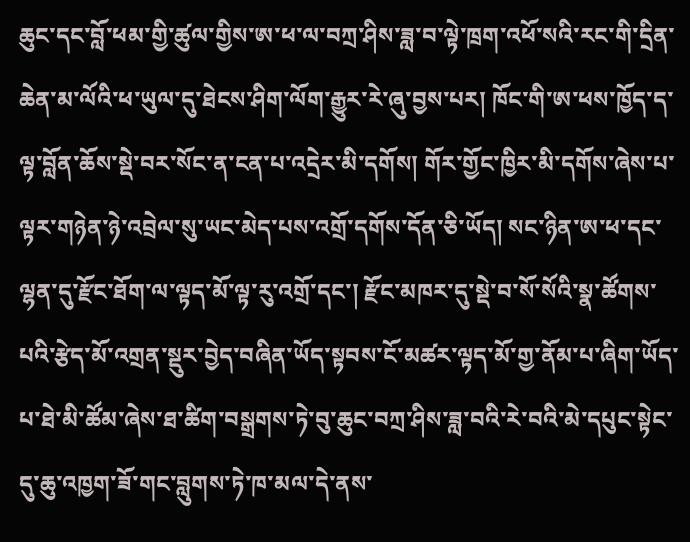ཆུང་དང་བློ་ཕམ་གྱི་ཚུལ་གྱིས་ཨ་ཕ་ལ་བཀྲ་ཤིས་ཟླ་བ་ལྟེ་ཁྲག་འཕོ་སའི་རང་གི་དྲིན་ཆེན་མ་ལོའི་ཕ་ཡུལ་དུ་ཐེངས་ཤིག་ལོག་རྒྱུར་རེ་ཞུ་བྱས་པར། ཁོང་གི་ཨ་ཕས་ཁྱོད་ད་ལྟ་བློན་ཆོས་སྡེ་བར་སོང་ན་ངན་པ་འདྲེར་མི་དགོས། གོར་གྱོང་ཁྱིར་མི་དགོས་ཞེས་པ་ལྟར་གཉེན་ཉེ་འབྲེལ་སུ་ཡང་མེད་པས་འགྲོ་དགོས་དོན་ཅི་ཡོད། སང་ཉིན་ཨ་ཕ་དང་ལྷན་དུ་རྫོང་ཐོག་ལ་ལྟད་མོ་ལྟ་རུ་འགྲོ་དང་། རྫོང་མཁར་དུ་སྡེ་བ་སོ་སོའི་སྣ་ཚོགས་པའི་རྩེད་མོ་འགྲན་སྡུར་བྱེད་བཞིན་ཡོད་སྟབས་ངོ་མཚར་ལྟད་མོ་གྱ་ནོམ་པ་ཞིག་ཡོད་པ་ཐེ་མི་ཚོམ་ཞེས་ཐ་ཚིག་བསྒྲགས་ཏེ་བུ་ཆུང་བཀྲ་ཤིས་ཟླ་བའི་རེ་བའི་མེ་དཔུང་སྟེང་དུ་ཆུ་འཁྱག་ཟོ་གང་བླུགས་ཏེ་ཁ་མལ་དེ་ནས་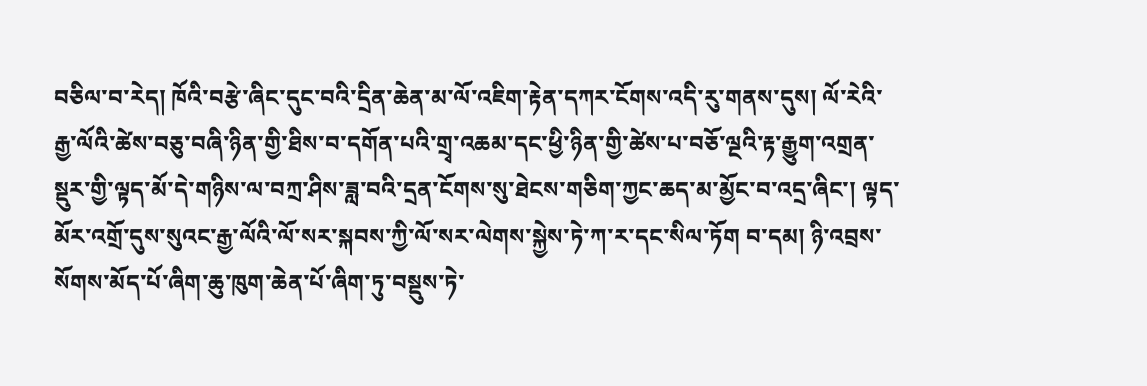བཅིལ་བ་རེད། ཁོའི་བརྩེ་ཞིང་དུང་བའི་དྲིན་ཆེན་མ་ལོ་འཇིག་རྟེན་དཀར་ངོགས་འདི་རུ་གནས་དུས། ལོ་རེའི་རྒྱ་ལོའི་ཚེས་བཅུ་བཞི་ཉིན་གྱི་ཐིས་བ་དགོན་པའི་གྲྭ་འཆམ་དང་ཕྱི་ཉིན་གྱི་ཚེས་པ་བཅོ་ལྔའི་རྟ་རྒྱུག་འགྲན་སྡུར་གྱི་ལྟད་མོ་དེ་གཉིས་ལ་བཀྲ་ཤིས་ཟླ་བའི་དྲན་ངོགས་སུ་ཐེངས་གཅིག་ཀྱང་ཆད་མ་མྱོང་བ་འདྲ་ཞིང་། ལྟད་མོར་འགྲོ་དུས་སུའང་རྒྱ་ལོའི་ལོ་སར་སྐབས་ཀྱི་ལོ་སར་ལེགས་སྐྱེས་ཏེ་ཀ་ར་དང་སིལ་ཏོག བ་དམ། ཉི་འབྲས་སོགས་མོད་པོ་ཞིག་ཆུ་ཁུག་ཆེན་པོ་ཞིག་ཏུ་བསྡུས་ཏེ་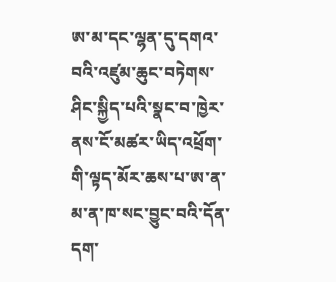ཨ་མ་དང་ལྷན་དུ་དགའ་བའི་འཛུམ་ཆུང་བཏེགས་ཤིང་སྐྱིད་པའི་སྣང་བ་ཁྱེར་ནས་ངོ་མཚར་ཡིད་འཕྲོག་གི་ལྟད་མོར་ཆས་པ་ཨ་ན་མ་ན་ཁ་སང་བྱུང་བའི་དོན་དག་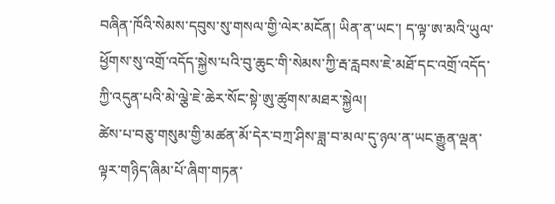བཞིན་ཁོའི་སེམས་དབུས་སུ་གསལ་གྱི་ལེར་མངོན། ཡིན་ན་ཡང་། ད་ལྟ་ཨ་མའི་ཡུལ་ཕྱོགས་སུ་འགྲོ་འདོད་སྐྱེས་པའི་བུ་ཆུང་གི་སེམས་ཀྱི་རྦ་རླབས་ཇེ་མཐོ་དང་འགྲོ་འདོད་ཀྱི་འདུན་པའི་མེ་ལྕེ་ཇེ་ཆེར་སོང་སྟེ་ཨུ་ཚུགས་མཐར་སྐྱེལ།
ཚེས་པ་བཅུ་གསུམ་གྱི་མཚན་མོ་དེར་བཀྲ་ཤིས་ཟླ་བ་མལ་དུ་ཉལ་ན་ཡང་རྒྱུན་ལྡན་ལྟར་གཉིད་ཞིམ་པོ་ཞིག་གཏན་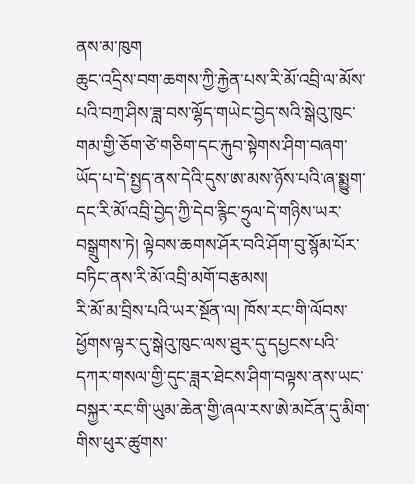ནས་མ་ཁུག
ཆུང་འདྲིས་བག་ཆགས་ཀྱི་རྐྱེན་པས་རི་མོ་འབྲི་ལ་མོས་པའི་བཀྲ་ཤིས་ཟླ་བས་ལྷོད་གཡེང་བྱེད་སའི་སྒེའུ་ཁུང་གམ་གྱི་ཅོག་ཙེ་གཅིག་དང་རྐུབ་སྟེགས་ཤིག་བཞག་ཡོད་པ་དེ་སྤྱད་ནས་དེའི་དུས་ཨ་མས་ཉོས་པའི་ཞ་སྨྱུག་དང་རི་མོ་འབྲི་བྱེད་ཀྱི་དེབ་རྙིང་ཧྲུལ་དེ་གཉིས་ཡར་བསྒྲུགས་ཏེ། ལྟེབས་ཆགས་ཤོར་བའི་ཤོག་བུ་སྙོམ་པོར་བཏིང་ནས་རི་མོ་འབྲི་མགོ་བརྩམས།
རི་མོ་མ་བྲིས་པའི་ཡར་སྔོན་ལ། ཁོས་རང་གི་ལོབས་ཕྱོགས་ལྟར་དུ་སྒེའུ་ཁུང་ལས་ཐུར་དུ་དཔྱངས་པའི་དཀར་གསལ་གྱི་དུང་ཟླར་ཐེངས་ཤིག་བལྟས་ནས་ཡང་བསྐྱར་རང་གི་ཡུམ་ཆེན་གྱི་ཞལ་རས་ཨེ་མངོན་དུ་མིག་གིས་ཕུར་ཚུགས་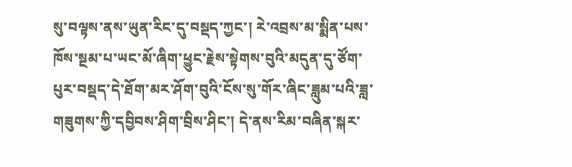སུ་བལྟས་ནས་ཡུན་རིང་དུ་བསྡད་ཀྱང་། རེ་འབྲས་མ་སྨིན་པས་ཁོས་སྔམ་པ་ཡང་མོ་ཞིག་ཕྱུང་རྗེས་སྟེགས་བུའི་མདུན་དུ་ཙོག་པུར་བསྡད་དེ་ཐོག་མར་ཤོག་བུའི་ངོས་སུ་གོར་ཞིང་ཟླུམ་པའི་ཟླ་གཟུགས་ཀྱི་དབྱིབས་ཤིག་བྲིས་ཤིང་། དེ་ནས་རིམ་བཞིན་སྐར་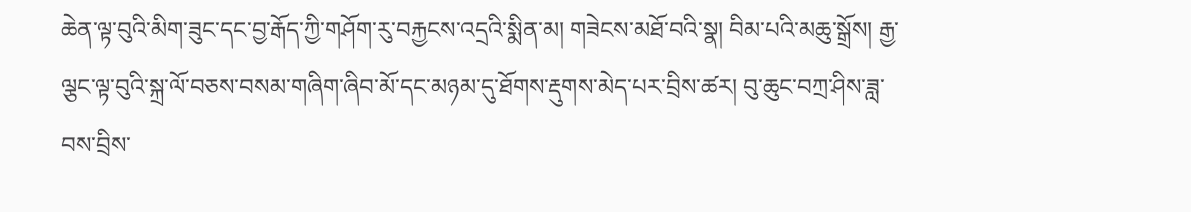ཆེན་ལྟ་བུའི་མིག་ཟུང་དང་བྱ་རྒོད་ཀྱི་གཤོག་རུ་བརྐྱངས་འདྲའི་སྨིན་མ། གཟེངས་མཐོ་བའི་སྣ། བིམ་པའི་མཆུ་སྒྲོས། རྒྱ་ལྕང་ལྟ་བུའི་སྐྲ་ལོ་བཅས་བསམ་གཞིག་ཞིབ་མོ་དང་མཉམ་དུ་ཐོགས་རྡུགས་མེད་པར་བྲིས་ཚར། བུ་ཆུང་བཀྲ་ཤིས་ཟླ་བས་བྲིས་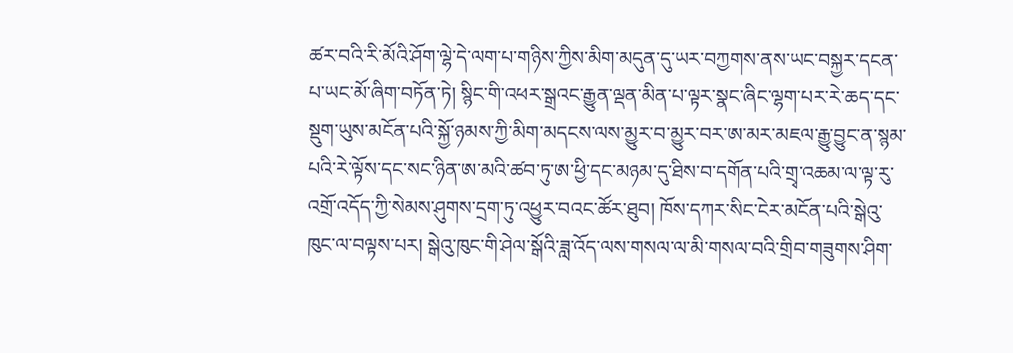ཚར་བའི་རི་མོའི་ཤོག་ལྷེ་དེ་ལག་པ་གཉིས་ཀྱིས་མིག་མདུན་དུ་ཡར་བཀྱགས་ནས་ཡང་བསྐྱར་དངན་པ་ཡང་མོ་ཞིག་བཏོན་ཏེ། སྙིང་གི་འཕར་སྒྲའང་རྒྱུན་ལྡན་མིན་པ་ལྟར་སྣང་ཞིང་ལྷག་པར་རེ་ཆད་དང་སྡུག་ཡུས་མངོན་པའི་སྐྱོ་ཉམས་ཀྱི་མིག་མདངས་ལས་མྱུར་བ་མྱུར་བར་ཨ་མར་མཇལ་རྒྱུ་བྱུང་ན་སྙམ་པའི་རེ་ལྟོས་དང་སང་ཉིན་ཨ་མའི་ཚབ་ཏུ་ཨ་ཕྱི་དང་མཉམ་དུ་ཐིས་བ་དགོན་པའི་གྲྭ་འཆམ་ལ་ལྟ་རུ་འགྲོ་འདོད་ཀྱི་སེམས་ཤུགས་དྲག་ཏུ་འཕྱུར་བའང་ཚོར་ཐུབ། ཁོས་དཀར་སིང་ངེར་མངོན་པའི་སྒེའུ་ཁུང་ལ་བལྟས་པར། སྒེའུ་ཁུང་གི་ཤེལ་སྒོའི་ཟླ་འོད་ལས་གསལ་ལ་མི་གསལ་བའི་གྲིབ་གཟུགས་ཤིག་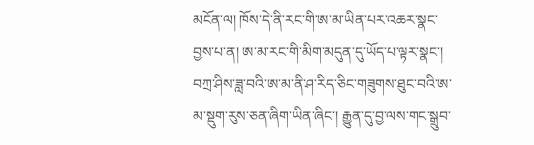མངོན་ལ། ཁོས་དེ་ནི་རང་གི་ཨ་མ་ཡིན་པར་འཆར་སྣང་བྱས་པ་ན། ཨ་མ་རང་གི་མིག་མདུན་དུ་ཡོད་པ་ལྟར་སྣང་། བཀྲ་ཤིས་ཟླ་བའི་ཨ་མ་ནི་ཤ་རིད་ཅིང་གཟུགས་ཐུང་བའི་ཨ་མ་སྡུག་རུས་ཅན་ཞིག་ཡིན་ཞིང་། རྒྱུན་དུ་བྱ་ལས་གང་སྒྲུབ་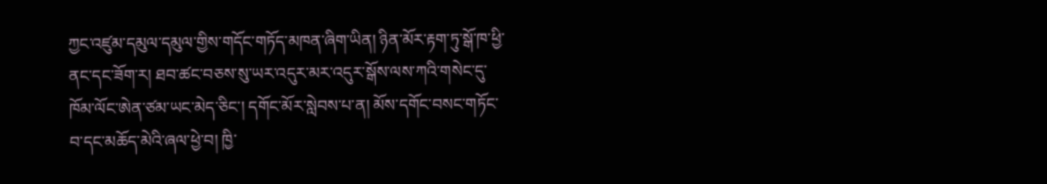ཀྱང་འཛུམ་དམུལ་དམུལ་གྱིས་གདོང་གཏོད་མཁན་ཞིག་ཡིན། ཉིན་མོར་རྟག་ཏུ་སྒོ་ཁ་ཕྱི་ནང་དང་ཟོག་ར། ཐབ་ཚང་བཅས་སུ་ཡར་འདུར་མར་འདུར་སྒོས་ལས་ཀའི་གསེང་དུ་ཁོམ་ལོང་ཨེན་ཙམ་ཡང་མེད་ཅིང་། དགོང་མོར་སླེབས་པ་ན། མོས་དགོང་བསང་གཏོང་བ་དང་མཆོད་མེའི་ཞལ་ཕྱེ་བ། ཁྱི་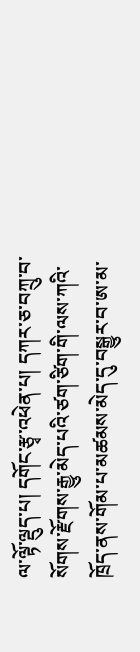ལ་ལྟོ་ལྡུད་པ། དགོང་རྩྭ་འཕེན་པ། དཀར་ཅ་བཀྲུ་བ་སོགས་རྫོགས་རྒྱུ་མེད་པའི་ཙག་ཙིག་གི་ལས་ཀའི་ཁྲོད་ནས་གོམ་པ་མཚམས་མེད་དུ་བསྒྱུར་བ་ཨ་མ་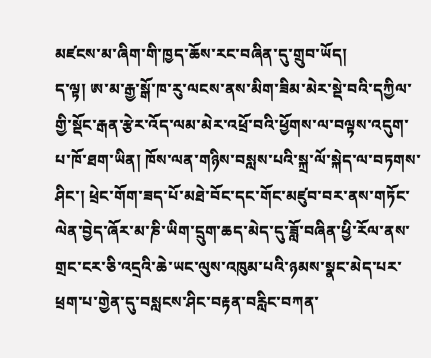མཛངས་མ་ཞིག་གི་ཁྱད་ཆོས་རང་བཞིན་དུ་གྲུབ་ཡོད།
ད་ལྟ། ཨ་མ་རྒྱ་སྒོ་ཁ་རུ་ལངས་ནས་མིག་ཟིམ་མེར་སྡེ་བའི་དཀྱིལ་གྱི་སྡོང་རྒན་རྩེར་འོད་ལམ་མེར་འཕྲོ་བའི་ཕྱོགས་ལ་བལྟས་འདུག་པ་ཁོ་ཐག་ཡིན། ཁོས་ལན་གཉིས་བསླས་པའི་སྐྲ་ལོ་སྐེད་ལ་བཏགས་ཤིང་། ཕྲེང་གོག་ཟད་པོ་མཐེ་བོང་དང་གོང་མཛུབ་བར་ནས་གཏོང་ལེན་བྱེད་ཞོར་མ་ཎི་ཡིག་དྲུག་ཆད་མེད་དུ་ཟློ་བཞིན་ཕྱི་རོལ་ནས་གྲང་ངར་ཅི་འདྲའི་ཆེ་ཡང་ལུས་འཁུམ་པའི་ཉམས་སྣང་མེད་པར་ཕྲག་པ་གྱེན་དུ་བསླངས་ཤིང་བརྟན་བརླིང་བཀན་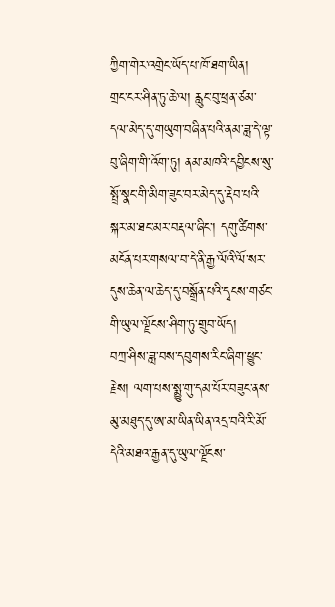ཀྱིག་གེར་འགྲེང་ཡོད་པ་ཁོ་ཐག་ཡིན།
གྲང་ངར་ཤིན་ཏུ་ཆེ་ལ། རླུང་བུ་ཕྲན་ཙམ་དལ་མེད་དུ་གཡུག་བཞིན་པའི་ནམ་ཟླ་དེ་ལྟ་བུ་ཞིག་གི་འོག་ཏུ། ནམ་མཁའི་དབྱིངས་སུ་སྤྲོ་སྣང་གི་མིག་ཟུང་བར་མེད་དུ་རྡེབ་པའི་སྐར་མ་ཐང་མར་བརྡལ་ཞིང་། དགུ་ཚིགས་མངོན་པར་གསལ་བ་དེ་ནི་རྒྱ་ལོའི་ལོ་སར་དུས་ཆེན་ལ་ཆེད་དུ་བསྒྲོན་པའི་དྭངས་གཙང་གི་ཡུལ་ལྗོངས་ཤིག་ཏུ་གྲུབ་ཡོད།
བཀྲ་ཤིས་ཟླ་བས་དབུགས་རིང་ཞིག་ཕྱུང་རྗེས། ལག་པས་སྨྱུ་གུ་དམ་པོར་བཟུང་ནས་མུ་མཐུད་དུ་ཨ་མ་ཡིན་ཡིན་འདྲ་བའི་རི་མོ་དེའི་མཐའ་རྒྱན་དུ་ཡུལ་ལྗོངས་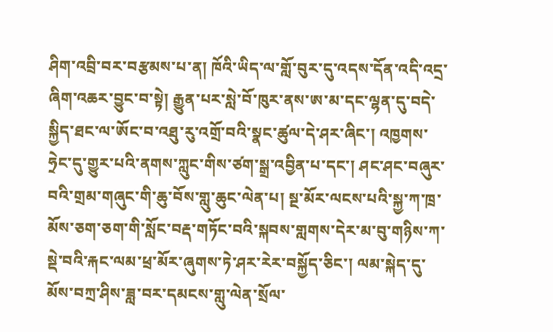ཤིག་འབྲི་བར་བརྩམས་པ་ན། ཁོའི་ཡིད་ལ་གློ་བུར་དུ་འདས་དོན་འདི་འདྲ་ཞིག་འཆར་བྱུང་བ་སྟེ། རྒྱུན་པར་སླེ་བོ་ཁུར་ནས་ཨ་མ་དང་ལྷན་དུ་བདེ་སྐྱིད་ཐང་ལ་ཨོང་བ་འཐུ་རུ་འགྲོ་བའི་སྣང་ཚུལ་དེ་ཤར་ཞིང་། འཁྱགས་ཧྲེང་དུ་གྱུར་པའི་ནགས་ཀླུང་གིས་ཙག་སྒྲ་འབྱིན་པ་དང་། ཤང་ཤང་བཞུར་བའི་གྲམ་གཞུང་གི་ཆུ་བོས་གླུ་ཆུང་ལེན་པ། སྔ་མོར་ལངས་པའི་སྐྱ་ཀ་ཁྲ་མོས་ཅག་ཅག་གི་སློང་བརྡ་གཏོང་བའི་སྐབས་གླགས་དེར་མ་བུ་གཉིས་ཀ་སྡེ་བའི་རྐང་ལམ་ཕྲ་མོར་ཞུགས་ཏེ་ཤར་རེར་བསྐྱོད་ཅིང་། ལམ་སྐེད་དུ་མོས་བཀྲ་ཤིས་ཟླ་བར་དམངས་གླུ་ལེན་སྲོལ་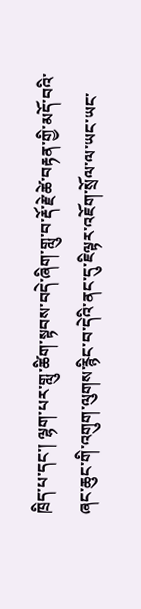ཁྲིད་པ་དང་། ལྷག་པར་གླུ་ཚིག་སྟབས་བདེ་ཞིག་གླུ་བ་རྡོ་རྗེ་ཚེ་བརྟན་གྱི་མདོ་བའི་ཞང་ཆུང་གི་འགུག་ལུགས་རྙིང་བ་དེའི་ནང་དུ་ཇིལྟར་འཇོག་སྲོལ་ལ་ཡང་ཡང་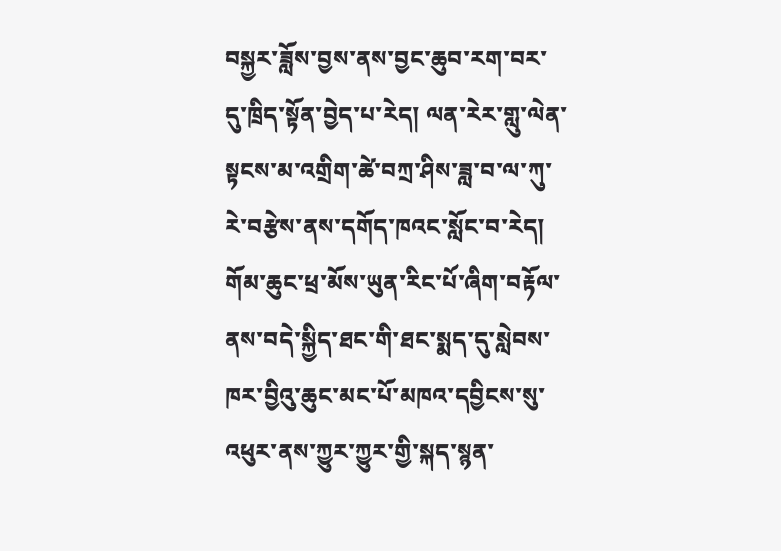བསྐྱར་ཟློས་བྱས་ནས་བྱང་ཆུབ་རག་བར་དུ་ཁྲིད་སྟོན་བྱེད་པ་རེད། ལན་རེར་གླུ་ལེན་སྟངས་མ་འགྲིག་ཚེ་བཀྲ་ཤིས་ཟླ་བ་ལ་ཀུ་རེ་བརྩེས་ནས་དགོད་ཁའང་སློང་བ་རེད། གོམ་ཆུང་ཕྲ་མོས་ཡུན་རིང་པོ་ཞིག་བརྟོལ་ནས་བདེ་སྐྱིད་ཐང་གི་ཐང་སྨད་དུ་སླེབས་ཁར་བྱིའུ་ཆུང་མང་པོ་མཁའ་དབྱིངས་སུ་འཕུར་ནས་ཀྱུར་ཀྱུར་གྱི་སྐད་སྙན་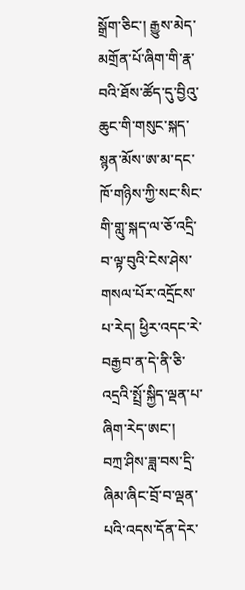སྒྲོག་ཅིང་། རྒྱུས་མེད་མགྲོན་པོ་ཞིག་གི་རྣ་བའི་ཐོས་ཚོད་དུ་བྱིའུ་ཆུང་གི་གསུང་སྐད་སྙན་མོས་ཨ་མ་དང་ཁོ་གཉིས་ཀྱི་སང་སིང་གི་གླུ་སྐད་ལ་ཅོ་འདྲི་བ་ལྟ་བུའི་ངེས་ཤེས་གསལ་པོར་འདྲོངས་པ་རེད། ཕྱིར་འདང་རེ་བརྒྱབ་ན་དེ་ནི་ཅི་འདྲའི་སྤྲོ་སྐྱིད་ལྡན་པ་ཞིག་རེད་ཨང་།
བཀྲ་ཤིས་ཟླ་བས་དྲི་ཞིམ་ཞིང་བྲོ་བ་ལྡན་པའི་འདས་དོན་དེར་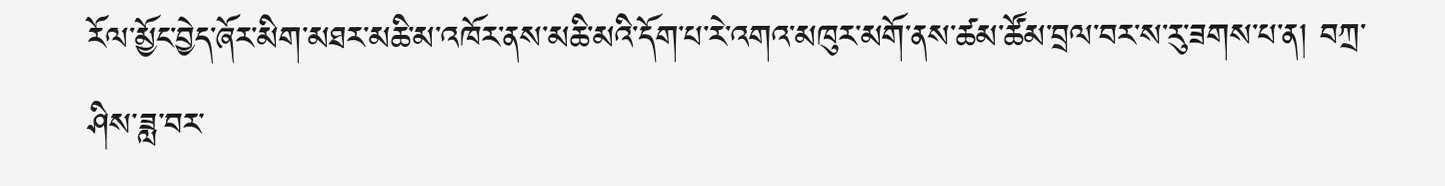རོལ་མྱོང་བྱེད་ཞོར་མིག་མཐར་མཆི་མ་འཁོར་ནས་མཆི་མའི་དོག་པ་རེ་འགའ་མཁུར་མགོ་ནས་ཚམ་ཚོམ་བྲལ་བར་ས་རུ་ཟགས་པ་ན། བཀྲ་ཤིས་ཟླ་བར་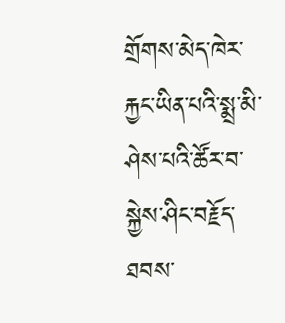གྲོགས་མེད་ཁེར་རྐྱང་ཡིན་པའི་སྨྲ་མི་ཤེས་པའི་ཚོར་བ་སྐྱེས་ཤིང་བརྗོད་ཐབས་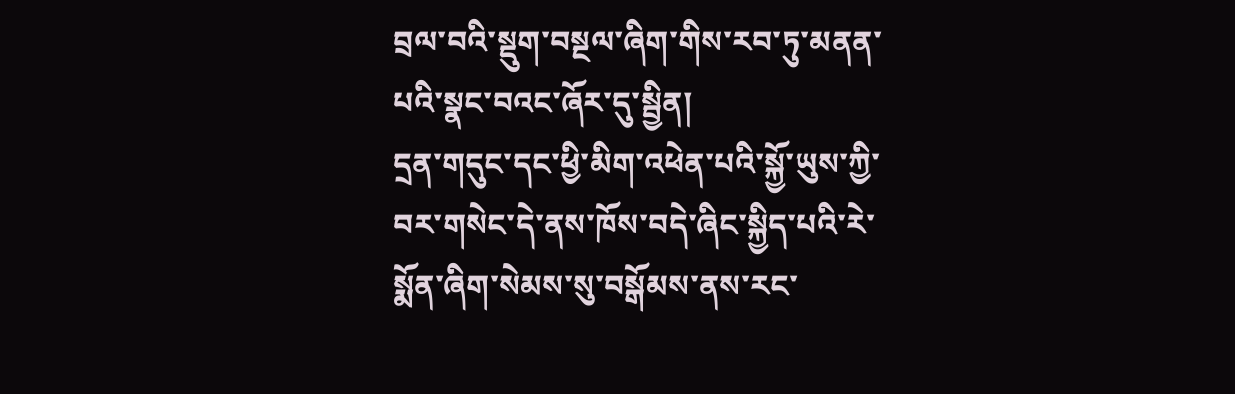བྲལ་བའི་སྡུག་བསྔལ་ཞིག་གིས་རབ་ཏུ་མནན་པའི་སྣང་བའང་ཞོར་དུ་སྦྱིན།
དྲན་གདུང་དང་ཕྱི་མིག་འཕེན་པའི་སྐྱོ་ཡུས་ཀྱི་བར་གསེང་དེ་ནས་ཁོས་བདེ་ཞིང་སྐྱིད་པའི་རེ་སྨོན་ཞིག་སེམས་སུ་བསྒོམས་ནས་རང་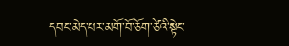དབང་མེད་པར་མགོ་བོ་ཅོག་ཙེའི་སྟེང་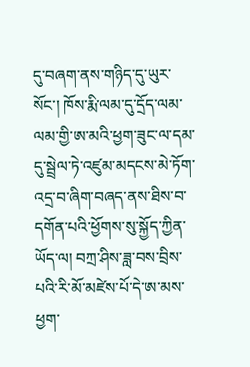དུ་བཞག་ནས་གཉིད་དུ་ཡུར་སོང་། ཁོས་རྨི་ལམ་དུ་དྲོད་ལམ་ལམ་གྱི་ཨ་མའི་ཕྱག་ཟུང་ལ་དམ་དུ་སྦྲེལ་ཏེ་འཛུམ་མདངས་མེ་ཏོག་འདྲ་བ་ཞིག་བཞད་ནས་ཐིས་བ་དགོན་པའི་ཕྱོགས་སུ་སྐྱོད་ཀྱིན་ཡོད་ལ། བཀྲ་ཤིས་ཟླ་བས་བྲིས་པའི་རི་མོ་མཛེས་པོ་དེ་ཨ་མས་ཕྱག་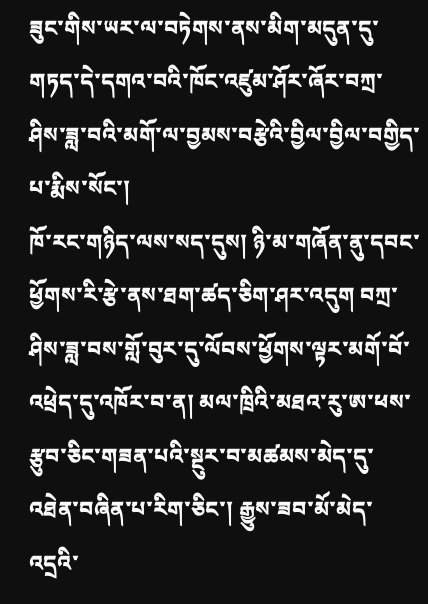ཟུང་གིས་ཡར་ལ་བཏེགས་ནས་མིག་མདུན་དུ་གཏད་དེ་དགའ་བའི་ཁོང་འཛུམ་ཤོར་ཞོར་བཀྲ་ཤིས་ཟླ་བའི་མགོ་ལ་བྱམས་བརྩེའི་བྱིལ་བྱིལ་བགྱིད་པ་རྨིས་སོང་།
ཁོ་རང་གཉིད་ལས་སད་དུས། ཉི་མ་གཞོན་ནུ་དབང་ཕྱོགས་རི་རྩེ་ནས་ཐག་ཚད་ཅིག་ཤར་འདུག བཀྲ་ཤིས་ཟླ་བས་གློ་བུར་དུ་ལོབས་ཕྱོགས་ལྟར་མགོ་བོ་འཕྲེད་དུ་འཁོར་བ་ན། མལ་ཁྲིའི་མཐའ་རུ་ཨ་ཕས་རྩུབ་ཅིང་གཟན་པའི་སྔུར་བ་མཚམས་མེད་དུ་འཐེན་བཞིན་པ་རིག་ཅིང་། རྒྱུས་ཟབ་མོ་མེད་འདྲའི་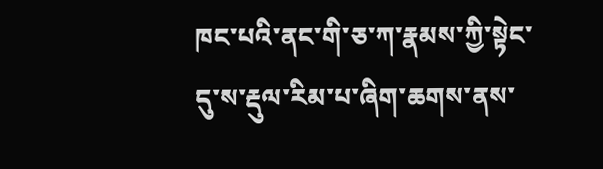ཁང་པའི་ནང་གི་ཅ་ཀ་རྣམས་ཀྱི་སྟེང་དུ་ས་རྡུལ་རིམ་པ་ཞིག་ཆགས་ནས་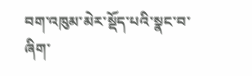བག་འཁུམ་མེར་སྡོད་པའི་སྣང་བ་ཞིག་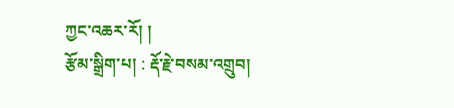ཀྱང་འཆར་རོ། །
རྩོམ་སྒྲིག་པ། : རྡོ་རྗེ་བསམ་འགྲུབ།